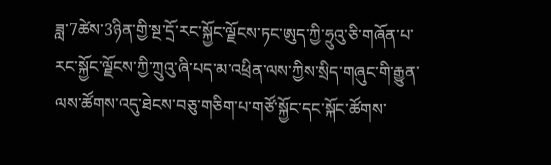ཟླ་7ཚེས་3ཉིན་གྱི་སྔ་དྲོ་རང་སྐྱོང་ལྗོངས་ཏང་ཨུད་ཀྱི་ཧྲུའུ་ཅི་གཞོན་པ་རང་སྐྱོང་ལྗོངས་ཀྱི་ཀྲུའུ་ཞི་པད་མ་འཕྲིན་ལས་ཀྱིས་སྲིད་གཞུང་གི་རྒྱུན་ལས་ཚོགས་འདུ་ཐེངས་བཅུ་གཅིག་པ་གཙོ་སྐྱོང་དང་སྐོང་ཚོགས་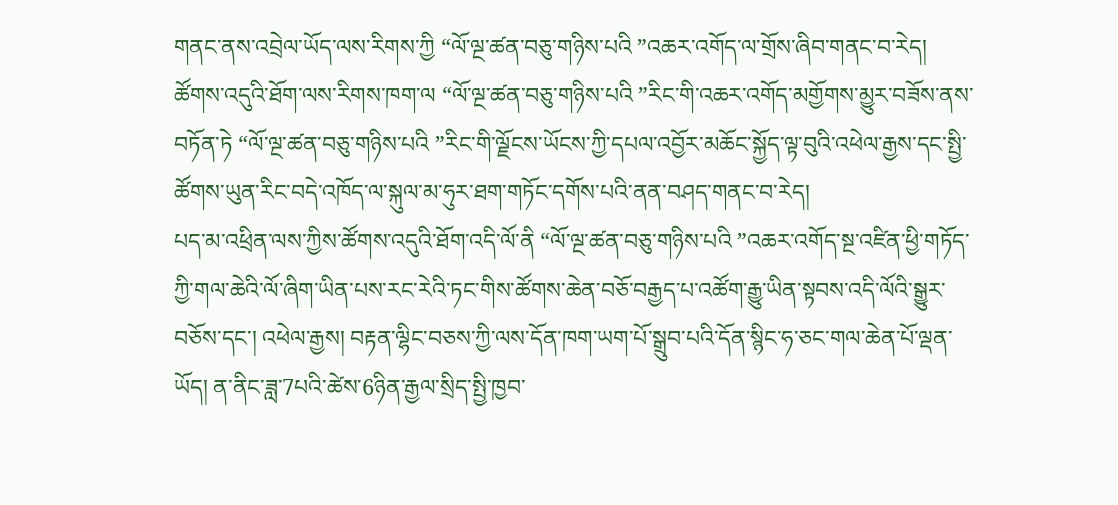གནང་ནས་འབྲེལ་ཡོད་ལས་རིགས་ཀྱི “ལོ་ལྔ་ཚན་བཅུ་གཉིས་པའི ”འཆར་འགོད་ལ་གྲོས་ཞིབ་གནང་བ་རེད། ཚོགས་འདུའི་ཐོག་ལས་རིགས་ཁག་ལ “ལོ་ལྔ་ཚན་བཅུ་གཉིས་པའི ”རིང་གི་འཆར་འགོད་མགྱོགས་མྱུར་བཟོས་ནས་བཏོན་ཏེ “ལོ་ལྔ་ཚན་བཅུ་གཉིས་པའི ”རིང་གི་ལྗོངས་ཡོངས་ཀྱི་དཔལ་འབྱོར་མཆོང་སྐྱོད་ལྟ་བུའི་འཕེལ་རྒྱས་དང་སྤྱི་ཚོགས་ཡུན་རིང་བདེ་འཁོད་ལ་སྐུལ་མ་ཧུར་ཐག་གཏོང་དགོས་པའི་ནན་བཤད་གནང་བ་རེད།
པད་མ་འཕྲིན་ལས་ཀྱིས་ཚོགས་འདུའི་ཐོག་འདི་ལོ་ནི “ལོ་ལྔ་ཚན་བཅུ་གཉིས་པའི ”འཆར་འགོད་སྔ་འཛིན་ཕྱི་གཏོད་ཀྱི་གལ་ཆེའི་ལོ་ཞིག་ཡིན་པས་རང་རེའི་ཏང་གིས་ཚོགས་ཆེན་བཅོ་བརྒྱད་པ་འཚོག་རྒྱུ་ཡིན་སྟབས་འདི་ལོའི་སྒྱུར་བཅོས་དང་། འཕེལ་རྒྱས། བརྟན་ལྷིང་བཅས་ཀྱི་ལས་དོན་ཁག་ཡག་པོ་སྒྲུབ་པའི་དོན་སྙིང་ཧ་ཅང་གལ་ཆེན་པོ་ལྡན་ཡོད། ན་ནིང་ཟླ་7པའི་ཚེས་6ཉིན་རྒྱལ་སྲིད་སྤྱི་ཁྱབ་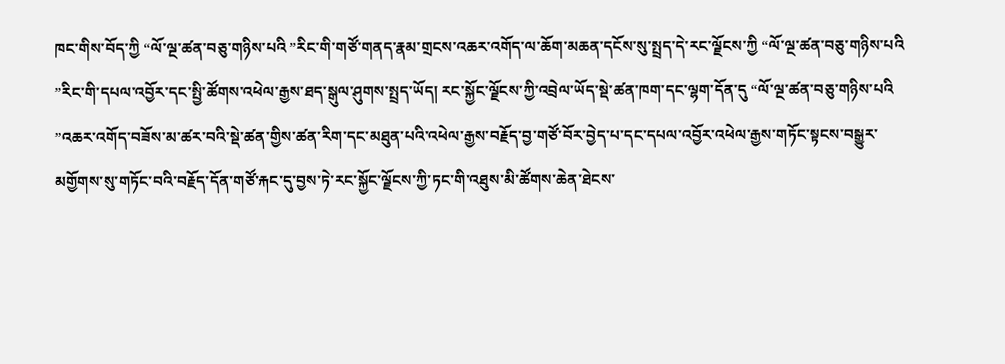ཁང་གིས་བོད་ཀྱི “ལོ་ལྔ་ཚན་བཅུ་གཉིས་པའི ”རིང་གི་གཙོ་གནད་རྣམ་གྲངས་འཆར་འགོད་ལ་ཆོག་མཆན་དངོས་སུ་སྤྲད་དེ་རང་ལྗོངས་ཀྱི “ལོ་ལྔ་ཚན་བཅུ་གཉིས་པའི ”རིང་གི་དཔལ་འབྱོར་དང་སྤྱི་ཚོགས་འཕེལ་རྒྱས་ཐད་སྒུལ་ཤུགས་སྤྲད་ཡོད། རང་སྐྱོང་ལྗོངས་ཀྱི་འབྲེལ་ཡོད་སྡེ་ཚན་ཁག་དང་ལྷག་དོན་དུ “ལོ་ལྔ་ཚན་བཅུ་གཉིས་པའི ”འཆར་འགོད་བཟོས་མ་ཚར་བའི་སྡེ་ཚན་གྱིས་ཚན་རིག་དང་མཐུན་པའི་འཕེལ་རྒྱས་བརྗོད་བྱ་གཙོ་བོར་བྱེད་པ་དང་དཔལ་འབྱོར་འཕེལ་རྒྱས་གཏོང་སྟངས་བསྒྱུར་མགྱོགས་སུ་གཏོང་བའི་བརྗོད་དོན་གཙོ་རྐང་དུ་བྱས་ཏེ་རང་སྐྱོང་ལྗོངས་ཀྱི་ཏང་གི་འཐུས་མི་ཚོགས་ཆེན་ཐེངས་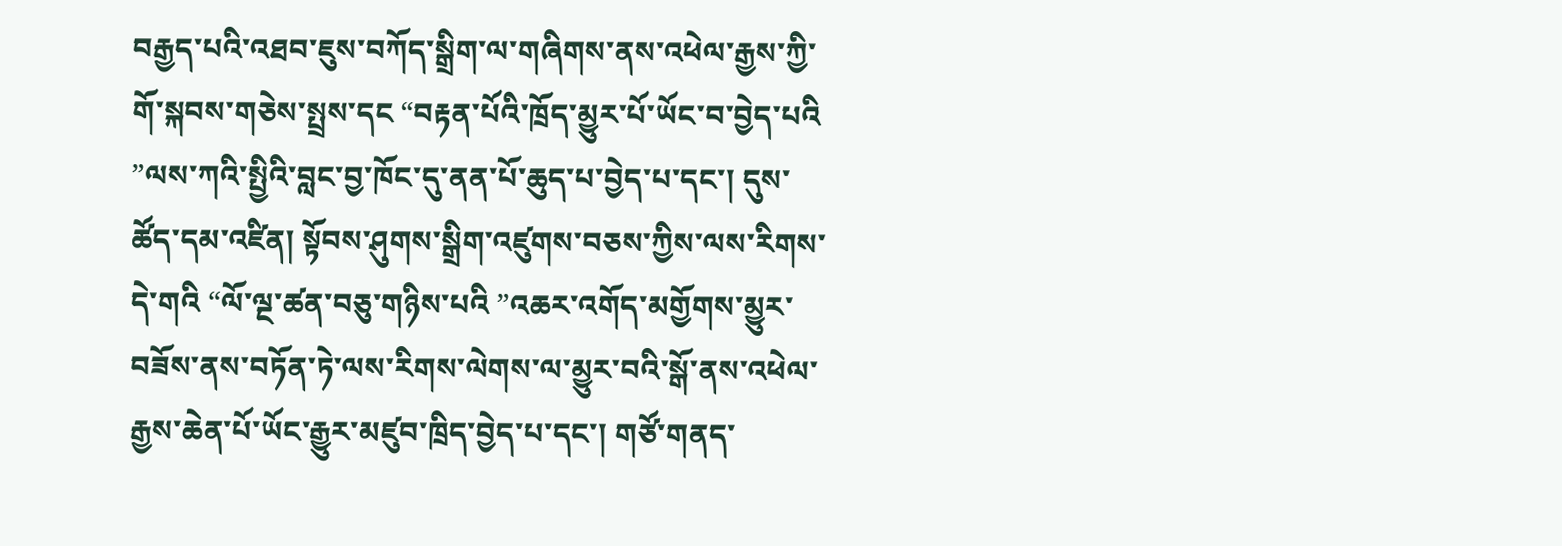བརྒྱད་པའི་འཐབ་ཇུས་བཀོད་སྒྲིག་ལ་གཞིགས་ནས་འཕེལ་རྒྱས་ཀྱི་གོ་སྐབས་གཅེས་སྤྲས་དང “བརྟན་པོའི་ཁྲོད་མྱུར་པོ་ཡོང་བ་བྱེད་པའི ”ལས་ཀའི་སྤྱིའི་བླང་བྱ་ཁོང་དུ་ནན་པོ་ཆུད་པ་བྱེད་པ་དང་། དུས་ཚོད་དམ་འཛིན། སྟོབས་ཤུགས་སྒྲིག་འཛུགས་བཅས་ཀྱིས་ལས་རིགས་དེ་གའི “ལོ་ལྔ་ཚན་བཅུ་གཉིས་པའི ”འཆར་འགོད་མགྱོགས་མྱུར་བཟོས་ནས་བཏོན་ཏེ་ལས་རིགས་ལེགས་ལ་མྱུར་བའི་སྒོ་ནས་འཕེལ་རྒྱས་ཆེན་པོ་ཡོང་རྒྱུར་མཛུབ་ཁྲིད་བྱེད་པ་དང་། གཙོ་གནད་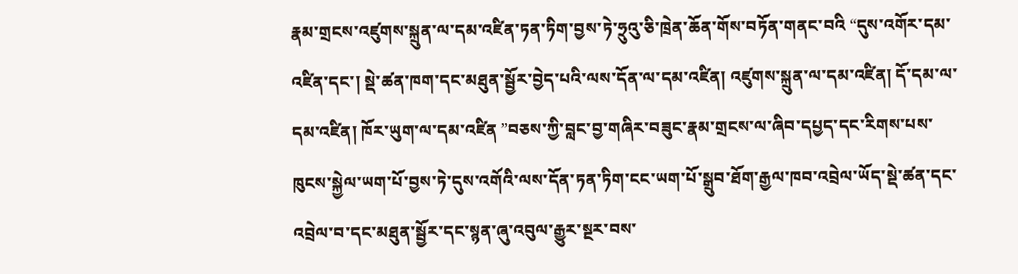རྣམ་གྲངས་འཛུགས་སྐྲུན་ལ་དམ་འཛིན་ཏན་ཏིག་བྱས་ཏེ་ཧྲུའུ་ཅི་ཁྲེན་ཆོན་གོས་བཏོན་གནང་བའི “དུས་འགོར་དམ་འཛིན་དང་། སྡེ་ཚན་ཁག་དང་མཐུན་སྦྱོར་བྱེད་པའི་ལས་དོན་ལ་དམ་འཛིན། འཛུགས་སྐྲུན་ལ་དམ་འཛིན། དོ་དམ་ལ་དམ་འཛིན། ཁོར་ཡུག་ལ་དམ་འཛིན ”བཅས་ཀྱི་བླང་བྱ་གཞིར་བཟུང་རྣམ་གྲངས་ལ་ཞིབ་དཔྱད་དང་རིགས་པས་ཁུངས་སྐྱེལ་ཡག་པོ་བྱས་ཏེ་དུས་འགོའི་ལས་དོན་ཏན་ཏིག་ངང་ཡག་པོ་སྒྲུབ་ཐོག་རྒྱལ་ཁབ་འབྲེལ་ཡོད་སྡེ་ཚན་དང་འབྲེལ་བ་དང་མཐུན་སྦྱོར་དང་སྙན་ཞུ་འབུལ་རྒྱུར་སྔར་བས་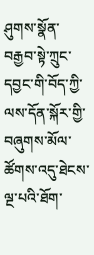ཤུགས་སྣོན་བརྒྱབ་སྟེ་ཀྲུང་དབྱང་གི་བོད་ཀྱི་ལས་དོན་སྐོར་གྱི་བཞུགས་མོལ་ཚོགས་འདུ་ཐེངས་ལྔ་པའི་ཐོག་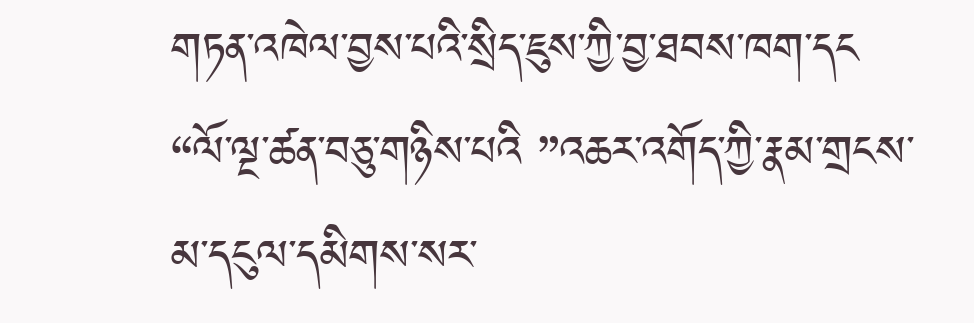གཏན་འཁེལ་བྱས་པའི་སྲིད་ཇུས་ཀྱི་བྱ་ཐབས་ཁག་དང “ལོ་ལྔ་ཚན་བཅུ་གཉིས་པའི ”འཆར་འགོད་ཀྱི་རྣམ་གྲངས་མ་དངུལ་དམིགས་སར་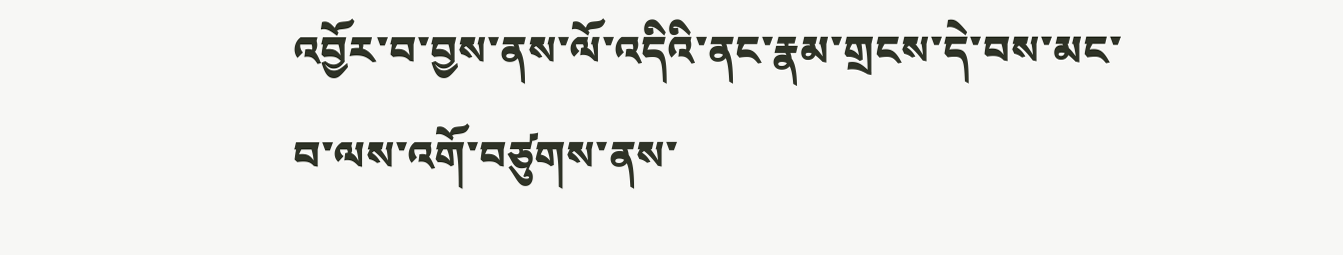འབྱོར་བ་བྱས་ནས་ལོ་འདིའི་ནང་རྣམ་གྲངས་དེ་བས་མང་བ་ལས་འགོ་བཙུགས་ནས་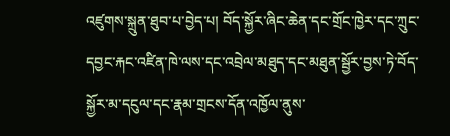འཛུགས་སྐྲུན་ཐུབ་པ་བྱེད་པ། བོད་སྐྱོར་ཞིང་ཆེན་དང་གྲོང་ཁྱེར་དང་ཀྲུང་དབྱང་རྐང་འཛིན་ཁེ་ལས་དང་འབྲེལ་མཐུད་དང་མཐུན་སྦྱོར་བྱས་ཏེ་བོད་སྐྱོར་མ་དངུལ་དང་རྣམ་གྲངས་དོན་འཁྱོལ་ནུས་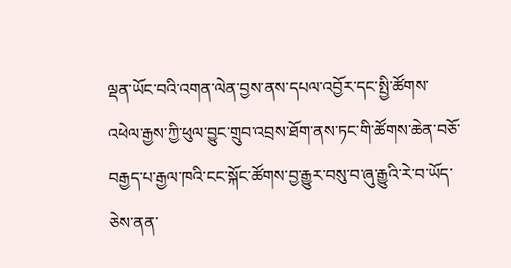ལྡན་ཡོང་བའི་འགན་ལེན་བྱས་ནས་དཔལ་འབྱོར་དང་སྤྱི་ཚོགས་འཕེལ་རྒྱས་ཀྱི་ཕུལ་བྱུང་གྲུབ་འབྲས་ཐོག་ནས་ཏང་གི་ཚོགས་ཆེན་བཅོ་བརྒྱད་པ་རྒྱལ་ཁའི་ངང་སྐོང་ཚོགས་བྱ་རྒྱུར་བསུ་བ་ཞུ་རྒྱུའི་རེ་བ་ཡོད་ཅེས་ནན་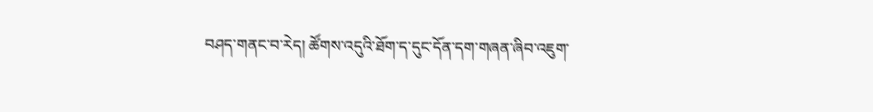བཤད་གནང་བ་རེད། ཚོགས་འདུའི་ཐོག་ད་དུང་དོན་དག་གཞན་ཞིབ་འཇུག་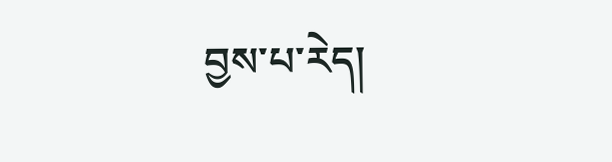བྱས་པ་རེད།